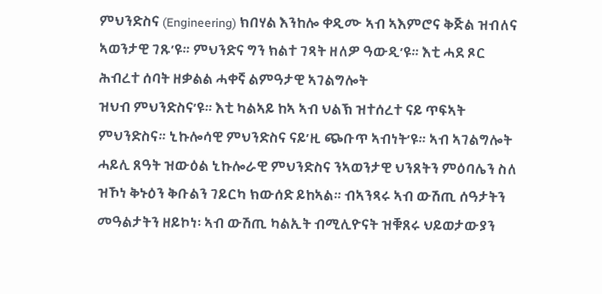ምህንድስና (Engineering) ክበሃል እንከሎ ቀዲሙ ኣብ ኣእምሮና ቅጅል ዝብለና ኣወንታዊ ገጹ’ዩ። ምህንድና ግን ክልተ ገጻት ዘለዎ ዓውዲ’ዩ። እቲ ሓደ ጾር ሕብረተ ሰባት ዘቃልል ሓቀኛ ልምዓታዊ ኣገልግሎት
ዝህብ ምህንድስና’ዩ። እቲ ካልኣይ ከኣ ኣብ ህልኽ ዝተሰረተ ናይ ጥፍኣት ምህንድስና። ኒኩሎሳዊ ምህንድስና ናይ’ዚ ጭቡጥ ኣብነት’ዩ። ኣብ ኣገልግሎት ሓይሊ ጸዓት ዝውዕል ኒኩሎራዊ ምህንድስና ንኣወንታዊ ህንጸትን ምዕባሌን ስለ ዝኾነ ቅኑዕን ቅቡልን ገይርካ ክውሰድ ይከኣል። ብኣንጻሩ ኣብ ውሽጢ ሰዓታትን መዓልታትን ዘይኮነ፡ ኣብ ውሽጢ ካልኢት ብሚሊዮናት ዝቑጸሩ ህይወታውያን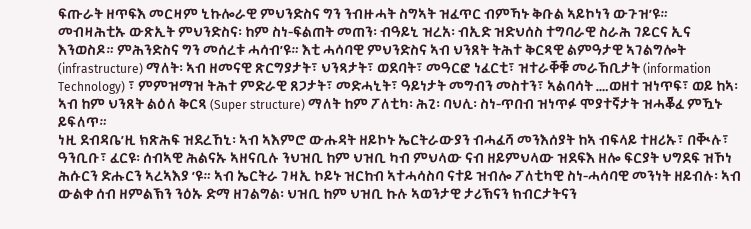ፍጡራት ዘጥፍእ መርዛም ኒኩሎራዊ ምህንድስና ግን ንብዙሓት ስግኣት ዝፈጥር ብምኻኑ ቅቡል ኣይኮነን ውጉዝ’ዩ።
መብዛሕቲኡ ውጽኢት ምህንድስና፡ ከም ስነ-ፍልጠት መጠን፡ ብዓይኒ ዝረአ፡ ብኢድ ዝድህሰስ ተግባራዊ ስራሕ ገይርና ኢና እንወስዶ። ምሕንድስና ግን መሰረቱ ሓሳብ’ዩ። እቲ ሓሳባዊ ምህንድስና ኣብ ህንጸት ትሕተ ቅርጻዊ ልምዓታዊ ኣገልግሎት (infrastructure) ማለት፡ ኣብ ዘመናዊ ጽርግያታት፣ ህንጻታት፣ ወደባት፣ መዓርፎ ነፈርቲ፣ ዝተራቐቑ መራኸቢታት (information Technology) ፣ ምምዝማዝ ትሕተ ምድራዊ ጸጋታት፣ መድሓኒት፣ ዓይነታት መግብን መስተን፣ ኣልባሳት ….ወዘተ ዝነጥፍ፣ ወይ ከኣ፡ ኣብ ከም ህንጸት ልዕለ ቅርጻ (Super structure) ማለት ከም ፖለቲካ፡ ሕጊ፡ ባህሊ፡ ስነ-ጥበብ ዝነጥፉ ሞያተኛታት ዝሓቖፈ ምዃኑ ይፍለጥ።
ነዚ ደብዳቤ’ዚ ክጽሕፍ ዝደረኸኒ፡ ኣብ ኣእምሮ ውሑዳት ዘይኮኑ ኤርትራውያን ብሓፈሻ መንእሰያት ከኣ ብፍላይ ተዘሪኡ፣ በቚሉ፣ ዓንቢቡ፣ ፈርዩ፡ ሰብኣዊ ሕልናኡ ኣዘናቢሉ ንህዝቢ ከም ህዝቢ ካብ ምህላው ናብ ዘይምህላው ዝደፍእ ዘሎ ፍርያት ህግደፍ ዝኾነ ሕሱርን ድሑርን ኣረኣእያ ’ዩ። ኣብ ኤርትራ ገዛኢ ኮይኑ ዝርከብ ኣተሓሳስባ ናተይ ዝብሎ ፖለቲካዊ ስነ-ሓሳባዊ መንነት ዘይብሉ፡ ኣብ ውልቀ ሰብ ዘምልኽን ንዕኡ ድማ ዘገልግል፡ ህዝቢ ከም ህዝቢ ኩሉ ኣወንታዊ ታሪኽናን ክብርታትናን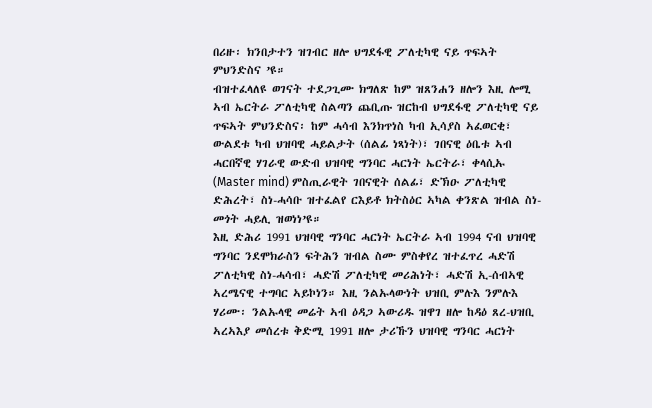በሪዙ፡ ክንበታተን ዝገብር ዘሎ ህግደፋዊ ፖለቲካዊ ናይ ጥፍኣት ምህንድስና ’ዩ።
ብዝተፈላለዩ ወገናት ተደጋጊሙ ክግለጽ ከም ዝጸንሐን ዘሎን እዚ ሎሚ ኣብ ኤርትራ ፖለቲካዊ ስልጣን ጨቢጡ ዝርከብ ህግደፋዊ ፖለቲካዊ ናይ ጥፍኣት ምህንድስና፡ ከም ሓሳብ እንክጥነስ ካብ ኢሳያስ ኣፈወርቂ፣ ውልደቱ ካብ ህዝባዊ ሓይልታት (ሰልፊ ነጻነት)፣ ገበናዊ ዕቤቱ ኣብ ሓርበኛዊ ሃገራዊ ውድብ ህዝባዊ ግንባር ሓርነት ኤርትራ፣ ቀላሲኡ (Master mind) ምስጢራዊት ገበናዊት ሰልፊ፣ ድኽዑ ፖለቲካዊ ድሕረት፣ ስነ-ሓሳቡ ዝተፈልየ ርእይቶ ክትስዕር ኣካል ቀንጽል ዝብል ስነ-መጎት ሓይሊ ዝወነነ’ዩ።
እዚ ድሕሪ 1991 ህዝባዊ ግንባር ሓርነት ኤርትራ ኣብ 1994 ናብ ህዝባዊ ግንባር ንደሞክራስን ፍትሕን ዝብል ስሙ ምስቀየረ ዝተፈጥረ ሓድሽ ፖለቲካዊ ስነ-ሓሳብ፣ ሓድሽ ፖለቲካዊ መሪሕነት፣ ሓድሽ ኢ-ሰብኣዊ ኣረሜናዊ ተግባር ኣይኮነን። እዚ ንልኡላውነት ህዝቢ ምሉእ ንምሉእ ሃሪሙ፡ ንልኡላዊ መሬት ኣብ ዕዳጋ ኣውሪዱ ዝዋገ ዘሎ ከዳዕ ጸረ-ህዝቢ ኣረኣእያ መሰረቱ ቅድሚ 1991 ዘሎ ታሪኹን ህዝባዊ ግንባር ሓርነት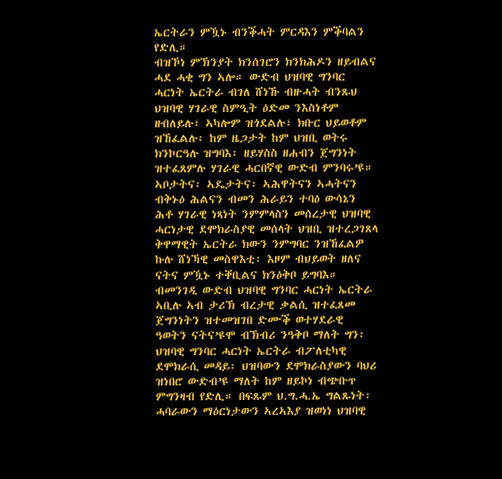ኤርትራን ምዃኑ ብንቕሓት ምርዳእን ምቕባልን የድሊ።
ብዝኾነ ምኽንያት ክንሰገሮን ክንክሕዶን ዘይብልና ሓደ ሓቂ ግን ኣሎ። ውድብ ህዝባዊ ግንባር ሓርነት ኤርትራ ብገለ ሸነኹ ብዙሓት ብንጹህ ህዝባዊ ሃገራዊ ስምዒት ዕድመ ንእስነቶም ዘብለይሉ፣ ኣካሎም ዝጎደልሉ፣ ክቡር ህይወቶም ዝኸፈልሉ፡ ከም ዜጋታት ከም ህዝቢ ወትሩ ክንኮርዓሉ ዝግባእ፡ ዘይሃስስ ዘሐብን ጀግንነት ዝተፈጸምሉ ሃገራዊ ሓርበኛዊ ውድብ ምንባሩ’ዩ። ኣቦታትና፡ ኣዴታትና፡ ኣሕዋትናን ኣሓትናን ብቅኑዕ ሕልናን ብመን ሕራይን ተባዕ ውሳኔን ሕቶ ሃገራዊ ነጻነት ንምምላስን መሰረታዊ ህዝባዊ ሓርነታዊ ደሞክራስያዊ መሰላት ህዝቢ ዝተረጋገጸላ ቅዋማዊት ኤርትራ ክውን ንምግባር ንዝኸፈልዎ ኩሉ ሸነኻዊ መስዋእቲ፡ እዞም ብህይወት ዘለና ናትና ምዃኑ ተቐቢልና ክንዕቅቦ ይግባእ።
ብመንገዲ ውድብ ህዝባዊ ግንባር ሓርነት ኤርትራ ኣቢሉ ኣብ ታሪኽ ብረታዊ ቃልሲ ዝተፈጸመ ጀግንነትን ዝተመዝገበ ድሙቕ ወተሃደራዊ ዓወትን ናትና’ዩሞ ብኽብሪ ንዓቅቦ ማለት ግን፡ ህዝባዊ ግንባር ሓርነት ኤርትራ ብፖለቲካዊ ደሞክራሲ መዳይ፡ ህዝባውን ደሞክራስያውን ባህሪ ዝነበሮ ውድብ’ዩ ማለት ከም ዘይኮነ ብጭቡጥ ምግንዛብ የድሊ። በፍጹም ህ.ግ.ሓ.ኤ ግልጹነት፡ ሓባራውን ማዕርነታውን ኣረኣእያ ዝወነነ ህዝባዊ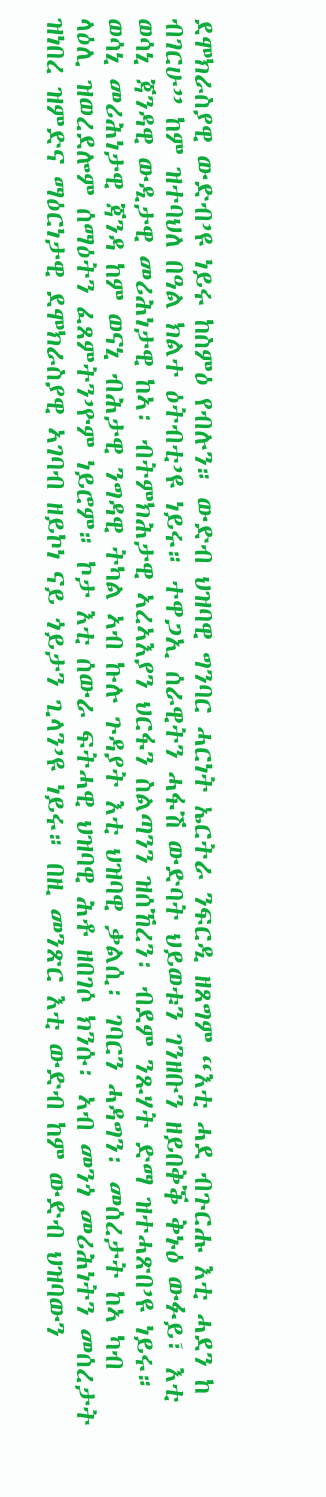ደሞክራስያዊ ውድብ’ዩ ነይሩ ከስምዕ የብሉን። ውድብ ህዝባዊ ግንባር ሓርነት ኤርትራ ንፍርዲ ዘጸግም “እቲ ሓደ ብጉርሑ እቲ ሓደን ከ ብገርሁ” ከም ዝተባህለ በዓል ክልተ ዕትብቲ’ዩ ነይሩ። ተዋጋኢ ሰራዊትን ሓፋሽ ውድባት ህይወቱን ገንዘቡን ዘይበቅቕ ቅኑዕ ውፉይ፣ እቲ ወሳኒ ጃንዳዊ ውዲታዊ መሪሕነታዊ ከኣ፡ ብትምክሕታዊ ኣረኣእያን ህርፋን ስልጣንን ዝሰኸረን፡ ብደም ንጹሃት ድማ ዝተሓጽበ’ዩ ነይሩ። ወሳኒ መሪሕነታዊ ጃንዳ ከም ወናኒ ብሕታዊ ንግዳዊ ትካል ኣብ ኩሉ ጉዳያት እቲ ህዝባዊ ቃልሲ፡ ገባርን ሓዳግን፡ መሰረታት ከኣ ካብ ላዕሊ ዝወረደሎም ሰማዕትን ፈጸምትን’ዮም ነይሮም። ኮታ እቲ ሰውራ ፍትሓዊ ህዝባዊ ሕቶ ዘበገሶ ክንሱ፡ ኣብ መንጎ መሪሕነትን መሰረታት ዝነበረ ዝምድና ማዕርነታዊ ደሞክራስያዊ ኣገባብ ዘይኮነ ናይ ጎይታን ጊላን’ዩ ነይሩ። በዚ መንጽር እቲ ውድብ ከም ውድብ ህዝባውን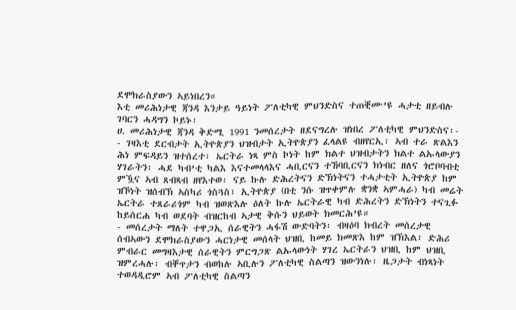ደሞክራስያውን ኣይነበረን።
እቲ መሪሕነታዊ ጃንዳ እንታይ ዓይነት ፖለቲካዊ ምህንድስና ተጠቒሙ’ዩ ሓታቲ ዘይብሉ ገባርን ሓዳግን ኮይኑ፡
ሀ. መሪሕነታዊ ጃንዳ ቅድሚ 1991 ንመሰረታት ዘደናግረሉ ዝነበረ ፖለቲካዊ ምህንድስና፡-
- ገዛእቲ ደርብታት ኢትዮጵያን ህዝብታት ኢትዮጵያን ፈላልዩ ብዘየርኢ፡ ኣብ ተራ ጽልእን ሕነ ምፍዳይን ዝተሰረተ፡ ኤርትራ ነጻ ምስ ኮነት ከም ክልተ ህዝብታትን ክልተ ልኡላውያን ሃገራትን፡ ሓደ ካብ’ቲ ካልእ እናተመላላእና ሓቢርናን ተኸባቢርናን ክነብር ዘለና ጎሮቦባብቲ ምዃና ኣብ ጸብጻብ ዘየእተወ፡ ናይ ኩሉ ድሕረትናን ድኽነትናን ተሓታቲት ኢትዮጵያ ከም ዝኾነት ዝሰብኽ ኣስካሪ ጎስጓስ፣ ኢትዮጵያ (በቲ ንሱ ዝጥቀምሉ ቋንቋ ኣምሓራ) ካብ መሬት ኤርትራ ተጸራሪጎም ካብ ዝወጽእሉ ዕለት ኩሉ ኤርትራዊ ካብ ድሕረትን ድኽነትን ተናጊፉ ከይሰርሐ ካብ ወደባት ብዝርከብ ኣታዊ ቅሱን ህይወት ክመርሕ’ዩ።
- መሰረታት ማለት ተዋጋኢ ሰራዊትን ሓፋሽ ውድባትን፡ ብዛዕባ ክብረት መሰረታዊ ሰብኣውን ደሞክራስያውን ሓርነታዊ መሰላት ህዝቢ ከመይ ክመጽእ ከም ዝኽእል፣ ድሕሪ ምብራር መግዛእታዊ ሰራዊትን ምርግጋጽ ልኡላውነት ሃገረ ኤርትራን ህዝቢ ከም ህዝቢ ዝምረሓሉ፡ ብቐጥታን ብወከሉ ኣቢሉን ፖለቲካዊ ስልጣን ዝውንነሉ፡ ዜጋታት ብነጻነት ተወዳዲሮም ኣብ ፖለቲካዊ ስልጣን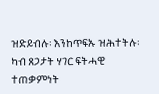ዝድይብሉ፡ እንከጥፍኡ ዝሕተትሉ፡ ካብ ጸጋታት ሃገር ፍትሓዊ ተጠቃምነት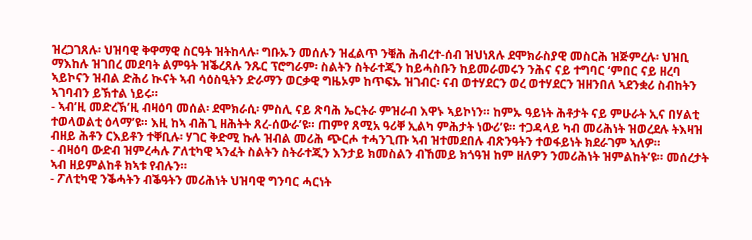ዝረጋገጸሉ፡ ህዝባዊ ቅዋማዊ ስርዓት ዝትከላሉ፡ ግቡኡን መሰሉን ዝፈልጥ ንቑሕ ሕብረተ-ሰብ ዝህነጸሉ ደሞክራስያዊ መስርሕ ዝጅምረሉ፡ ህዝቢ ማእከሉ ዝገበረ መደባት ልምዓት ዝቕረጸሉ ንጹር ፕሮግራም፡ ስልትን ስትራተጂን ከይሓስቡን ከይመራመሩን ንሕና ናይ ተግባር ‘ምበር ናይ ዘረባ ኣይኮናን ዝብል ድሕሪ ኲናት ኣብ ሳዕስዒትን ድራማን ወርቃዊ ግዜኦም ከጥፍኡ ዝገብር፡ ናብ ወተሃደርን ወረ ወተሃደርን ዝዘንበለ ኣደንቋሪ ስብከትን ኣገባብን ይኽተል ነይሩ።
- ኣብ’ዚ መድረኽ’ዚ ብዛዕባ መሰል፡ ደሞክራሲ፡ ምስሊ ናይ ጽባሕ ኤርትራ ምዝራብ እዋኑ ኣይኮነን። ከምኡ ዓይነት ሕቶታት ናይ ምሁራት ኢና በሃልቲ ተወላወልቲ ዕላማ’ዩ። እዚ ከኣ ብሕጊ ዘሕትት ጸረ-ሰውራ’ዩ። ጠምየ ጸሚአ ዓሪቐ ኢልካ ምሕታት ነውሪ’ዩ። ተጋዳላይ ካብ መሪሕነት ዝወረደሉ ትእዛዝ ብዘይ ሕቶን ርእይቶን ተቐቢሉ፡ ሃገር ቅድሚ ኩሉ ዝብል መሪሕ ጭርሖ ተሓንጊጡ ኣብ ዝተመደበሉ ብጽንዓትን ተወፋይነት ክደራገም ኣለዎ።
- ብዛዕባ ውድብ ዝምረሓሉ ፖለቲካዊ ኣንፈት ስልትን ስትራተጂን እንታይ ክመስልን ብኸመይ ክጎዓዝ ከም ዘለዎን ንመሪሕነት ዝምልከት’ዩ። መሰረታት ኣብ ዘይምልከቶ ክኣቱ የብሉን።
- ፖለቲካዊ ንቕሓትን ብቕዓትን መሪሕነት ህዝባዊ ግንባር ሓርነት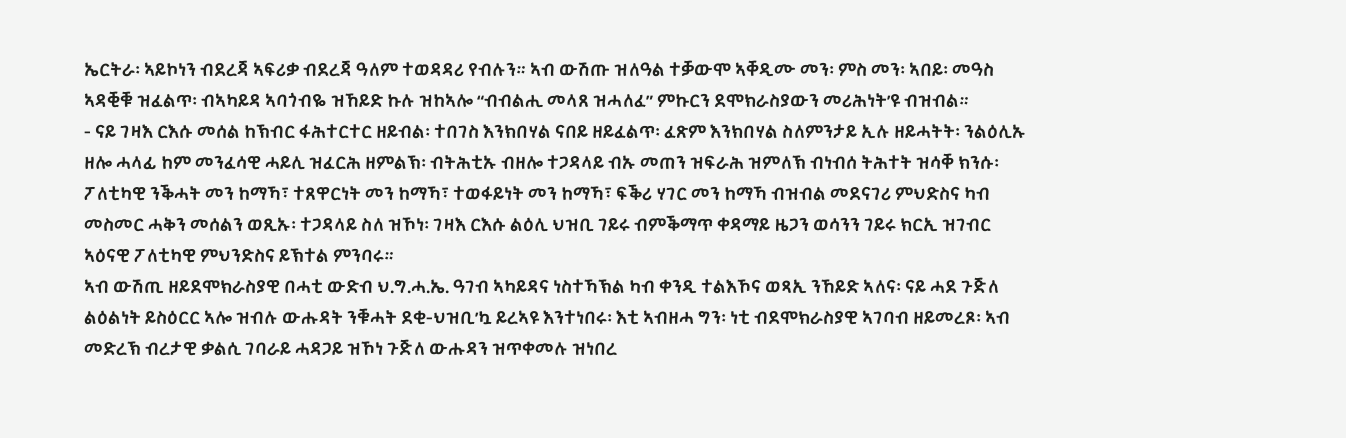ኤርትራ፡ ኣይኮነን ብደረጃ ኣፍሪቃ ብደረጃ ዓለም ተወዳዳሪ የብሉን። ኣብ ውሽጡ ዝለዓል ተቓውሞ ኣቐዲሙ መን፡ ምስ መን፡ ኣበይ፡ መዓስ ኣዳቒቑ ዝፈልጥ፡ ብኣካይዳ ኣባጎብዬ ዝኸይድ ኩሉ ዝከኣሎ “ብብልሒ መላጸ ዝሓለፈ” ምኩርን ደሞክራስያውን መሪሕነት’ዩ ብዝብል።
- ናይ ገዛእ ርእሱ መሰል ከኽብር ፋሕተርተር ዘይብል፡ ተበገስ እንክበሃል ናበይ ዘይፈልጥ፡ ፈጽም እንክበሃል ስለምንታይ ኢሉ ዘይሓትት፡ ንልዕሊኡ ዘሎ ሓላፊ ከም መንፈሳዊ ሓይሊ ዝፈርሕ ዘምልኽ፡ ብትሕቲኡ ብዘሎ ተጋዳላይ ብኡ መጠን ዝፍራሕ ዝምለኽ ብነብሰ ትሕተት ዝሳቐ ክንሱ፡ ፖለቲካዊ ንቕሓት መን ከማኻ፣ ተጸዋርነት መን ከማኻ፣ ተወፋይነት መን ከማኻ፣ ፍቕሪ ሃገር መን ከማኻ ብዝብል መደናገሪ ምህድስና ካብ መስመር ሓቅን መሰልን ወጺኡ፡ ተጋዳላይ ስለ ዝኾነ፡ ገዛእ ርእሱ ልዕሊ ህዝቢ ገይሩ ብምቕማጥ ቀዳማይ ዜጋን ወሳንን ገይሩ ክርኢ ዝገብር ኣዕናዊ ፖለቲካዊ ምህንድስና ይኽተል ምንባሩ።
ኣብ ውሽጢ ዘይደሞክራስያዊ በሓቲ ውድብ ህ.ግ.ሓ.ኤ. ዓገብ ኣካይዳና ነስተኻኽል ካብ ቀንዲ ተልእኾና ወጻኢ ንኸይድ ኣለና፡ ናይ ሓደ ጉጅለ ልዕልነት ይስዕርር ኣሎ ዝብሉ ውሑዳት ንቑሓት ደቂ-ህዝቢ’ኳ ይረኣዩ እንተነበሩ፡ እቲ ኣብዘሓ ግን፡ ነቲ ብደሞክራስያዊ ኣገባብ ዘይመረጾ፡ ኣብ መድረኽ ብረታዊ ቃልሲ ገባራይ ሓዳጋይ ዝኾነ ጉጅለ ውሑዳን ዝጥቀመሉ ዝነበረ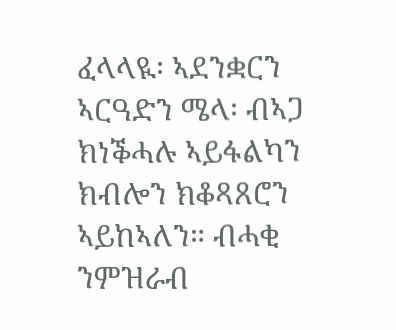ፈላላዪ፡ ኣደንቋርን ኣርዓድን ሜላ፡ ብኣጋ ክነቕሓሉ ኣይፋልካን ክብሎን ክቆጻጸሮን ኣይከኣለን። ብሓቂ ንምዝራብ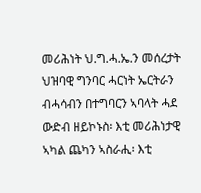መሪሕነት ህ.ግ.ሓ.ኤ.ን መሰረታት ህዝባዊ ግንባር ሓርነት ኤርትራን ብሓሳብን በተግባርን ኣባላት ሓደ ውድብ ዘይኮኑስ፡ እቲ መሪሕነታዊ ኣካል ጨካን ኣስራሒ፡ እቲ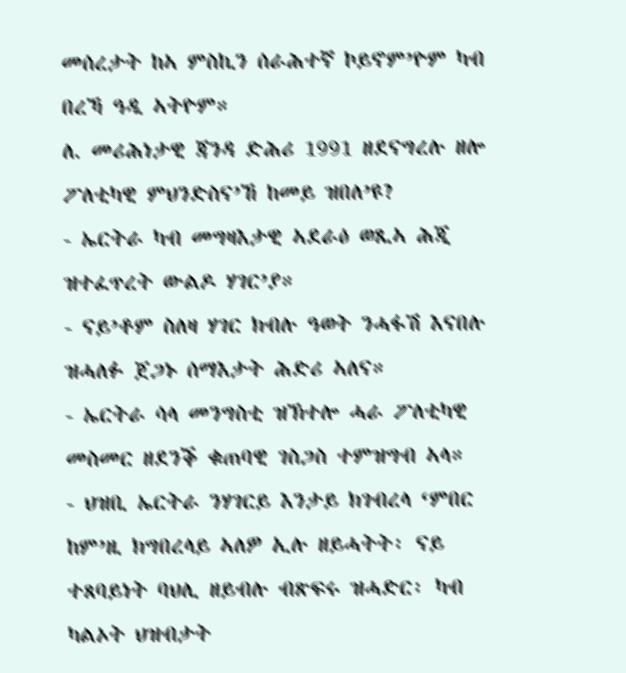መሰረታት ከኣ ምስኪን ሰራሕተኛ ኮይኖም’ዮም ካብ በረኻ ዓዲ ኣትዮም።
ለ. መሪሕነታዊ ጃንዳ ድሕሪ 1991 ዘደናግረሉ ዘሎ ፖለቲካዊ ምህንድስና’ኸ ከመይ ዝበለ’ዩ?
- ኤርትራ ካብ መግዛእታዊ ኣደራዕ ወጺኣ ሕጂ ዝተፈጥረት ውልዶ ሃገር’ያ።
- ናይ’ቶም ስለዛ ሃገር ክብሉ ዓወት ንሓፋሽ እናበሉ ዝሓለፉ ጀጋኑ ሰማእታት ሕድሪ ኣለና።
- ኤርትራ ሳላ መንግስቲ ዝኽተሎ ሓራ ፖለቲካዊ መስመር ዘደንቕ ቁጠባዊ ገስጋስ ተምዝግብ ኣላ።
- ህዝቢ ኤርትራ ንሃገርይ እንታይ ክገብረላ ‘ምበር ከም’ዚ ክግበረላይ ኣለዎ ኢሉ ዘይሓትት፡ ናይ ተጸባይነት ባህሊ ዘይብሉ ብጽፍሩ ዝሓድር፡ ካብ ካልኦት ህዝብታት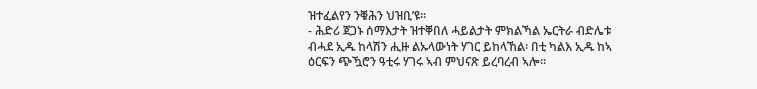ዝተፈልየን ንቑሕን ህዝቢ’ዩ።
- ሕድሪ ጀጋኑ ሰማእታት ዝተቐበለ ሓይልታት ምክልኻል ኤርትራ ብድሌቱ ብሓደ ኢዱ ከላሽን ሒዙ ልኡላውነት ሃገር ይከላኸል፡ በቲ ካልእ ኢዱ ከኣ ዕርፍን ጭዃሮን ዓቲሩ ሃገሩ ኣብ ምህናጽ ይረባረብ ኣሎ።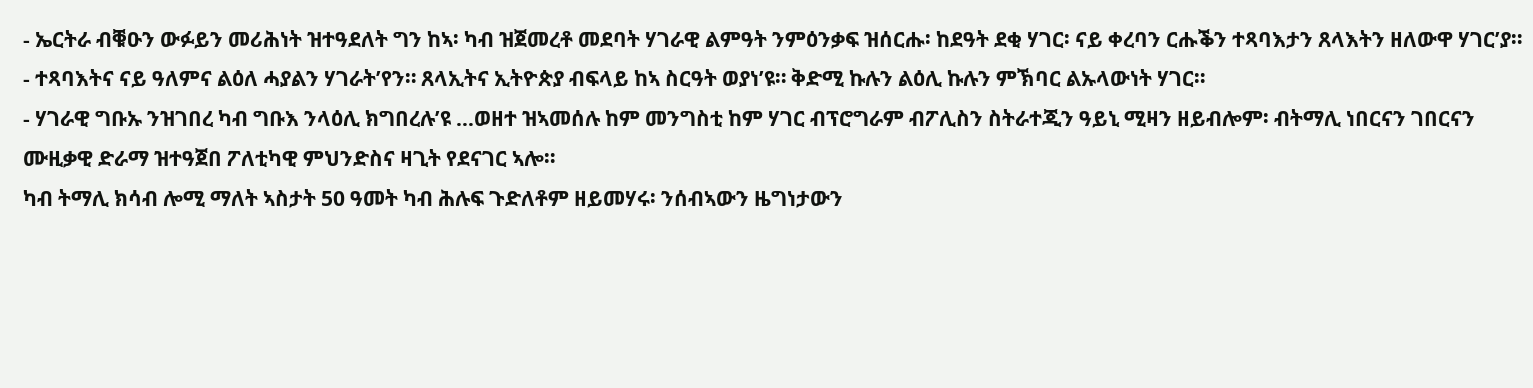- ኤርትራ ብቑዑን ውፉይን መሪሕነት ዝተዓደለት ግን ከኣ፡ ካብ ዝጀመረቶ መደባት ሃገራዊ ልምዓት ንምዕንቃፍ ዝሰርሑ፡ ከደዓት ደቂ ሃገር፡ ናይ ቀረባን ርሑቕን ተጻባእታን ጸላእትን ዘለውዋ ሃገር’ያ።
- ተጻባእትና ናይ ዓለምና ልዕለ ሓያልን ሃገራት’የን። ጸላኢትና ኢትዮጵያ ብፍላይ ከኣ ስርዓት ወያነ’ዩ። ቅድሚ ኩሉን ልዕሊ ኩሉን ምኽባር ልኡላውነት ሃገር።
- ሃገራዊ ግቡኡ ንዝገበረ ካብ ግቡእ ንላዕሊ ክግበረሉ’ዩ …ወዘተ ዝኣመሰሉ ከም መንግስቲ ከም ሃገር ብፕሮግራም ብፖሊስን ስትራተጂን ዓይኒ ሚዛን ዘይብሎም፡ ብትማሊ ነበርናን ገበርናን ሙዚቃዊ ድራማ ዝተዓጀበ ፖለቲካዊ ምህንድስና ዛጊት የደናገር ኣሎ።
ካብ ትማሊ ክሳብ ሎሚ ማለት ኣስታት 50 ዓመት ካብ ሕሉፍ ጉድለቶም ዘይመሃሩ፡ ንሰብኣውን ዜግነታውን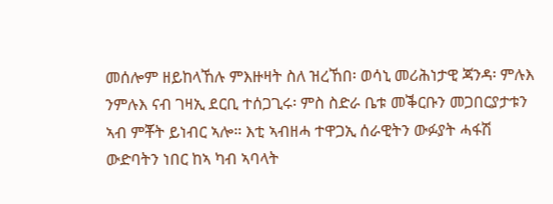መሰሎም ዘይከላኸሉ ምእዙዛት ስለ ዝረኸበ፡ ወሳኒ መሪሕነታዊ ጃንዳ፡ ምሉእ ንምሉእ ናብ ገዛኢ ደርቢ ተሰጋጊሩ፡ ምስ ስድራ ቤቱ መቕርቡን መጋበርያታቱን ኣብ ምቾት ይነብር ኣሎ። እቲ ኣብዘሓ ተዋጋኢ ሰራዊትን ውፉያት ሓፋሽ ውድባትን ነበር ከኣ ካብ ኣባላት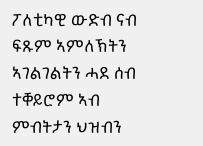ፖለቲካዊ ውድብ ናብ ፍጹም ኣምለኽትን ኣገልገልትን ሓደ ሰብ ተቐይሮም ኣብ ምብትታን ህዝብን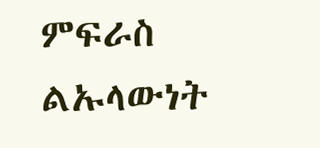ምፍራስ ልኡላውነት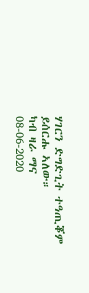ሃገርን ድግድጊት ተዓጢቖም ይሰርሑ ኣለው።
ካብ ዛራ ማና
08-06-2020